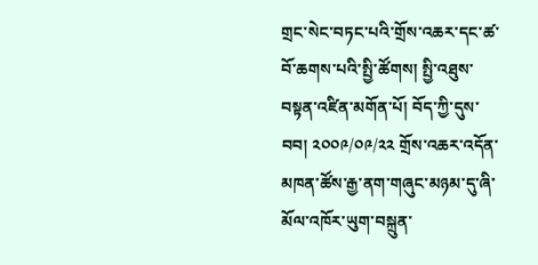གྲང་སེང་བཏང་པའི་གྲོས་འཆར་དང་ཚ་བོ་ཆགས་པའི་སྤྱི་ཚོགས། སྤྱི་འཐུས་བསྟན་འཛིན་མགོན་པོ། བོད་ཀྱི་དུས་བབ། ༢༠༠༩/༠༩/༢༢ གྲོས་འཆར་འདོན་མཁན་ཚོས་རྒྱ་ནག་གཞུང་མཉམ་དུ་ཞི་མོལ་འཁོར་ཡུག་བསྐྲུན་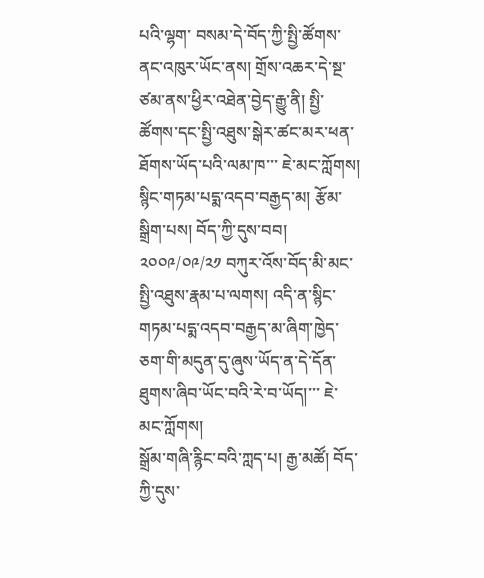པའི་ལྷག་ བསམ་དེ་བོད་ཀྱི་སྤྱི་ཚོགས་ནང་འཁུར་ཡོང་ནས། གྲོས་འཆར་དེ་སྔ་ཙམ་ནས་ཕྱིར་འཐེན་བྱེད་རྒྱུ་ནི། སྤྱི་ཚོགས་དང་སྤྱི་འཐུས་སྒེར་ཚང་མར་ཕན་ཐོགས་ཡོད་པའི་ལམ་ཁ་་་ ཇེ་མང་ཀློགས།
སྙིང་གཏམ་པདྨ་འདབ་བརྒྱད་མ། རྩོམ་སྒྲིག་པས། བོད་ཀྱི་དུས་བབ། ༢༠༠༩/༠༩/༢༡ བཀུར་འོས་བོད་མི་མང་སྤྱི་འཐུས་རྣམ་པ་ལགས། འདི་ན་སྙིང་གཏམ་པདྨ་འདབ་བརྒྱད་མ་ཞིག་ཁྱེད་ཅག་གི་མདུན་དུ་ཞུས་ཡོད་ན་དེ་དོན་ ཐུགས་ཞིབ་ཡོང་བའི་རེ་བ་ཡོད།་་་ ཇེ་མང་ཀློགས།
སྒྲོམ་གཞི་རྙིང་བའི་ཀླད་པ། རྒྱ་མཚོ། བོད་ཀྱི་དུས་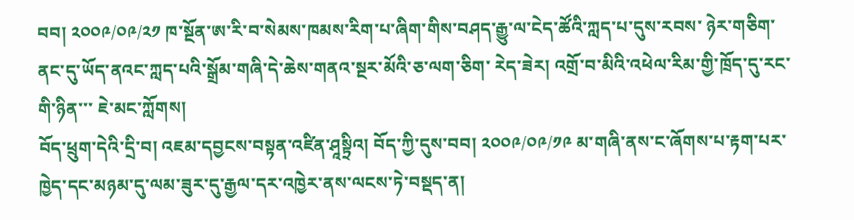བབ། ༢༠༠༩/༠༩/༢༡ ཁ་སྔོན་ཨ་རི་བ་སེམས་ཁམས་རིག་པ་ཞིག་གིས་བཤད་རྒྱུ་ལ་ངེད་ཚོའི་ཀླད་པ་དུས་རབས་ ཉེར་གཅིག་ནང་དུ་ཡོད་ནའང་ཀླད་པའི་སྒྲོམ་གཞི་དེ་ཆེས་གནའ་སྔར་མོའི་ཅ་ལག་ཅིག་ རེད་ཟེར། འགྲོ་བ་མིའི་འཕེལ་རིམ་གྱི་ཁྲོད་དུ་རང་གི་ཉིན་་་ ཇེ་མང་ཀློགས།
བོད་ཕྲུག་དེའི་དྲི་བ། འཇམ་དབྱངས་བསྟན་འཛིན་ཤཱསྟྲིའ། བོད་ཀྱི་དུས་བབ། ༢༠༠༩/༠༩/༡༩ མ་གཞི་ནས་ང་ཞོགས་པ་རྟག་པར་ཁྱེད་དང་མཉམ་དུ་ལམ་ཟུར་དུ་རྒྱལ་དར་འཁྱེར་ནས་ལངས་ཏེ་བསྡད་ན།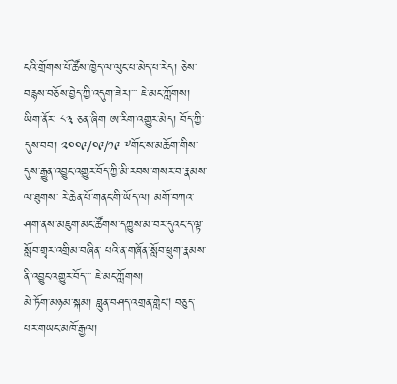ངའི་གྲོགས་པོ་ཚོས་ཁྱེད་ལ་ལུང་པ་མེད་པ་རེད། ཅེས་བརྙས་བཅོས་བྱེད་ཀྱི་འདུག་ཟེར།་་་ ཇེ་མང་ཀློགས།
ཡིག་ནོར་ ༨༣ ཅན་ཞིག ཨ་རིག་འགྱུར་མེད། བོད་ཀྱི་དུས་བབ། ༢༠༠༩/༠༩/༡༩ ༸གོང་ས་མཆོག་གིས་དུས་རྒྱུན་འབྱུང་འགྱུར་བོད་ཀྱི་མི་རབས་གསར་བ་རྣམས་ལ་ཐུགས་ རེ་ཆེན་པོ་གནང་གི་ཡོད་ལ། མགོ་བཀའ་ཤག་ནས་མཇུག་མང་ཚོགས་དཀྱུས་མ་བར་དུའང་ད་ལྟ་སློབ་གྲྭར་འགྲིམ་བཞིན་ པའི་ན་གཞོན་སློབ་ཕྲུག་རྣམས་ནི་འབྱུང་འགྱུར་བོད་་་ ཇེ་མང་ཀློགས།
མེ་ཏོག་མཉམ་སྐམ། བླུན་བཤད་འགྲན་གླེང། བཅུད་པར་གཡང་མཁོ་རྒྱལ།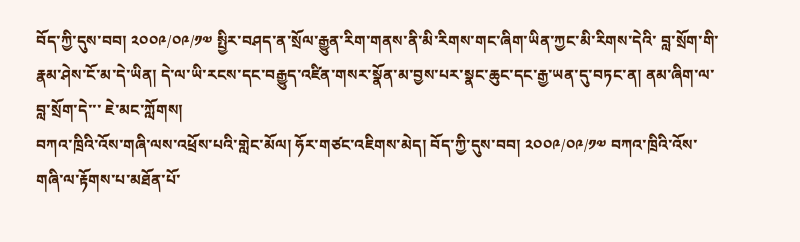བོད་ཀྱི་དུས་བབ། ༢༠༠༩/༠༩/༡༧ སྤྱིར་བཤད་ན་སྲོལ་རྒྱུན་རིག་གནས་ནི་མི་རིགས་གང་ཞིག་ཡིན་ཀྱང་མི་རིགས་དེའི་ བླ་སྲོག་གི་རྣམ་ཤེས་ངོ་མ་དེ་ཡིན། དེ་ལ་ཡི་རངས་དང་བརྒྱུད་འཛིན་གསར་སྣོན་མ་བྱས་པར་སྣང་ཆུང་དང་རྒྱ་ཡན་དུ་བཏང་ན། ནམ་ཞིག་ལ་བླ་སྲོག་དེ་་་ ཇེ་མང་ཀློགས།
བཀའ་ཁྲིའི་འོས་གཞི་ལས་འཕྲོས་པའི་གླེང་མོལ། ཧོར་གཙང་འཇིགས་མེད། བོད་ཀྱི་དུས་བབ། ༢༠༠༩/༠༩/༡༧ བཀའ་ཁྲིའི་འོས་གཞི་ལ་རྟོགས་པ་མཐོན་པོ་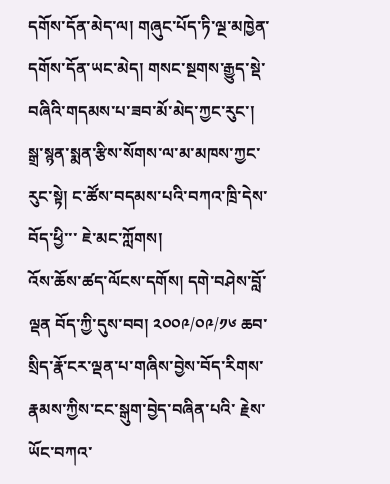དགོས་དོན་མེད་ལ། གཞུང་པོད་ཏི་ལྔ་མཁྱེན་དགོས་དོན་ཡང་མེད། གསང་སྔགས་རྒྱུད་སྡེ་བཞིའི་གདམས་པ་ཟབ་མོ་མེད་ཀྱང་རུང་། སྒྲ་སྙན་སྨན་རྩིས་སོགས་ལ་མ་མཁས་ཀྱང་རུང་སྟེ། ང་ཚོས་བདམས་པའི་བཀའ་ཁྲི་དེས་བོད་ཕྱི་་་ ཇེ་མང་ཀློགས།
འོས་ཆོས་ཚད་ལོངས་དགོས། དགེ་བཤེས་བློ་ལྡན བོད་ཀྱི་དུས་བབ། ༢༠༠༩/༠༩/༡༦ ཆབ་སྲིད་རྣོ་ངར་ལྡན་པ་གཞིས་བྱེས་བོད་རིགས་རྣམས་ཀྱིས་ངང་སྒུག་བྱེད་བཞིན་པའི་ རྗེས་ཡོང་བཀའ་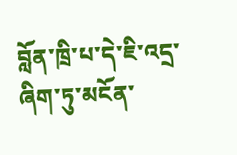བློན་ཁྲི་པ་དེ་ཇི་འདྲ་ཞིག་ཏུ་མངོན་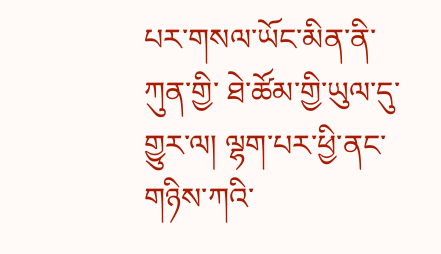པར་གསལ་ཡོང་མིན་ནི་ཀུན་གྱི་ ཐེ་ཚོམ་གྱི་ཡུལ་དུ་གྱུར་ལ། ལྷག་པར་ཕྱི་ནང་གཉིས་ཀའི་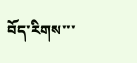བོད་རིགས་་་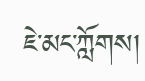ཇེ་མང་ཀློགས།